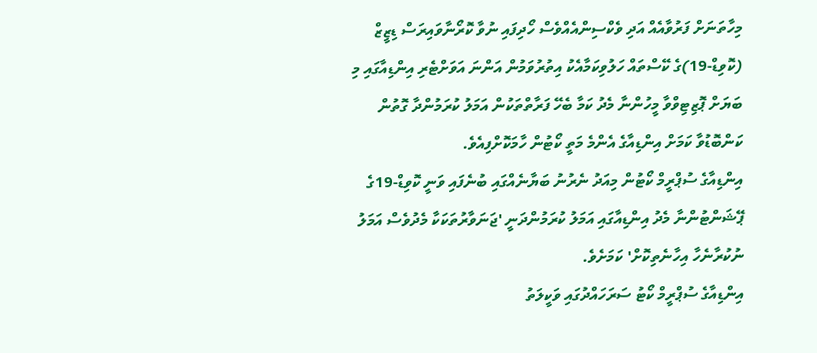މިހާތަނަށް ފަރުވާއެއް އަދި ވެކްސިންއެއްވެސް ހޯދިފައި ނުވާ ކޮރޯނާވައިރަސް ޑިޒީޒް (ކޮވިޑް-19)ގެ ކޭސްތައް ހަލުވިކަމާއެކު އިތުރުވަމުން އަންނަ އަވަށްޓެރި އިންޑިއާގައި މި ބަޔަށް ޕޮޒިޓިވްވާ މީހުންނާ މެދު ކަމާ ބެހޭ ފަރާތްތަކުން އަމަލު ކުރަމުންދާ ގޮތުން ކަންބޮޑުވާ ކަމަށް އިންޑިއާގެ އެންމެ މަތީ ކޯޓުން ހާމަކޮށްފިއެވެ.
އިންޑިއާގެ ސުޕްރީމް ކޯޓުން މިއަދު ނެރުނު ބަޔާނެއްގައި ބުނެފައި ވަނީ ކޮވިޑް-19ގެ ޕޭޝަންޓުންނާ މެދު އިންޑިއާގައި އަމަލު ކުރަމުންދަނީ 'ޖަނަވާރުތަކަކާ މެދުވެސް އަމަލު ނުކުރާނެހާ އިހާނެތިކޮށް' ކަމަށެވެ.
އިންޑިއާގެ ސުޕްރީމް ކޯޓު ސަރަހައްދުގައި ވަކީލަތު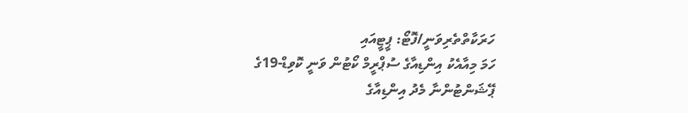ހަރަކާތްތެރިވަނީ/ފޮޓޯ: ޕީޓީއައި
ހަމަ މިއާއެކު އިންޑިއާގެ ސުޕްރީމް ކޯޓުން ވަނީ ކޮވިޑް-19ގެ ޕޭޝަންޓުންނާ މެދު އިންޑިއާގެ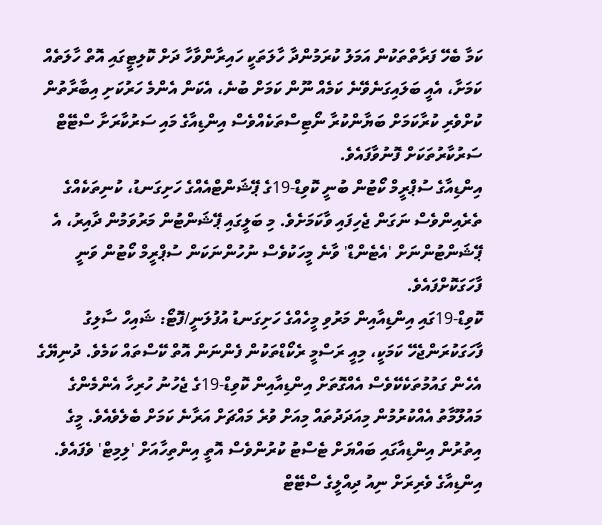ކަމާ ބެހޭ ފަރާތްތަކުން އަމަލު ކުރަމުންދާ ހާލަތަކީ ހައިރާންވާހާ ދަށް ކޮލިޓީގައި އޮތް ހާލަތެއް ކަމަށާ، އެއީ ބަލައިގަނެވޭނެ ކަމެއް ނޫން ކަމަށް ބުނެ، އެކަން އެންމެ ހަރުކަށި އިބާރާތުން ކުށްވެރި ކުރާކަމަށް ބަޔާންކުރާ ނޯޓިސްތަކެއްވެސް އިންޑިއާގެ މައި ސަރުކާރަށާ ސްޓޭޓް ސަރުކާރުތަކަށް ފޮނުވާފައެވެ.
އިންޑިއާގެ ސުޕްރީމް ކޯޓުން ބުނީ ކޮވިޑް-19ގެ ޕޭޝަންޓްއެއްގެ ހަށިގަނޑު، ކުނިތަކެއްގެ ތެރެއިންވެސް ނަގަން ޖެހިފައި ވާކަމަށެވެ. މި ބަލީގައި ޕޭޝަންޓުން މަރުވަމުން ދާއިރު، އެ ޕޭޝަންޓުންނަށް 'އެޓެންޑް' ވާނެ މީހަކުވެސް ނުހުންނަކަން ސުޕްރީމް ކޯޓުން ވަނީ ފާހަގަކޮށްފައެވެ.
ކޮވިޑް-19ގައި އިންޑިއާއިން މަރުވި މީހެއްގެ ހަށިގަނޑު އުފުލަނީ/ފޮޓޯ: ޝައިހް ސާލިގު
ފާހަގަކުރަންޖެހޭ ކަމަކީ، މިއީ ރަސްމީ ރެކޯޑްތަކުން ފެންނަން އޮތް ކޭސްތައް ކަމެވެ. ދުނިޔޭގެ އެހެން ގައުމުތަކެކޭވެސް އެއްގޮތަށް އިންޑިއާއިން ކޮވިޑް-19ގެ ޖެހުނު ހުރިހާ އެންމެންގެ މައުލޫމާތު އެއްކުރުމުން މިއަދަދުތައް މިއަށް ވުރެ މައްޗަށް އަރާނެ ކަމަށް ބެލެވެއެވެ. މީގެ އިތުރުން އިންޑިއާގައި ބައްޔަށް ޓެސްޓު ކުރުންވެސް އޮތީ އިންތިހާއަށް 'ލިމިޓް' ވެފައެވެ.
އިންޑިއާގެ ވެރިރަށް ނިއު ދިއްލީގެ ސްޓޭޓް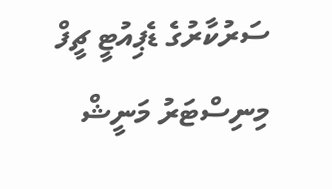ސަރުކާރުގެ ޑެޕިއުޓީ ޗީފް މިނިސްޓަރު މަނީޝް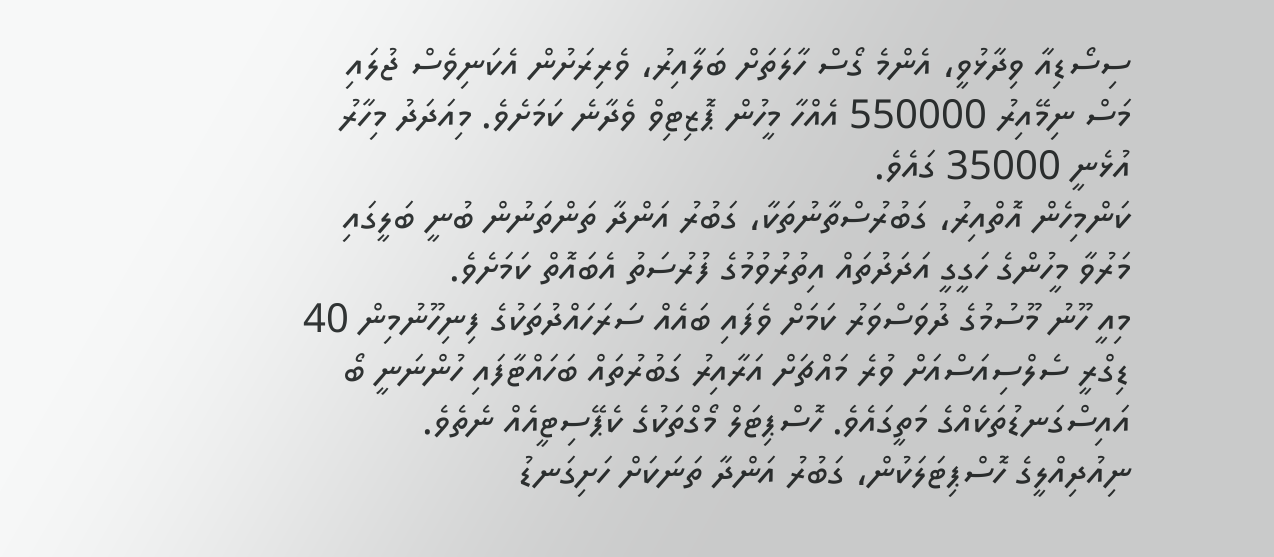ސިސޯޑިއާ ވިދާޅުވީ، އެންމެ ގޯސް ހާލަތަށް ބަލާއިރު، ވެރިރަށުން އެކަނިވެސް ޖުލައި މަސް ނިމޭއިރު 550000 އެއްހާ މީހުން ޕޮޒިޓިވް ވެދާނެ ކަމަށެވެ. މިއަދަދު މިހާރު އުޅެނީ 35000 ގައެވެ.
ކަންމިހެން އޮތްއިރު، ގަބުރުސްތާނުތަކާ، ގަބުރު އަންދާ ތަންތަނުން ބުނީ ބަލީގައި މަރުވާ މީހުންގެ ހަގީގީ އަދަދުތައް އިތުރުވުމުގެ ފުރުސަތު އެބައޮތް ކަމަށެވެ.
މިއީ ހޫނު މޫސުމުގެ ދުވަސްވަރު ކަމަށް ވެފައި ބައެއް ސަރަހައްދުތަކުގެ ފިނިހޫނުމިން 40 ޑިގްރީ ސެލްސިއަސްއަށް ވުރެ މައްޗަށް އަރާއިރު ގަބުރުތައް ބަހައްޓާފައި ހުންނަނީ ބޯ އައިސްގަނޑުތަކެއްގެ މަތީގައެވެ. ހޮސްޕިޓަލް މޯގްތަކުގެ ކެޕޭސިޓީއެއް ނެތެވެ.
ނިއުދިއްލީގެ ހޮސްޕިޓަލަކުން، ގަބުރު އަންދާ ތަނަކަށް ހަށިގަނޑު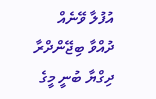އުފުލާ ވޭނެއް ދުއްވާ ބިޖޭންދްރާ ދިގްޔާ ބުނީ މީގެ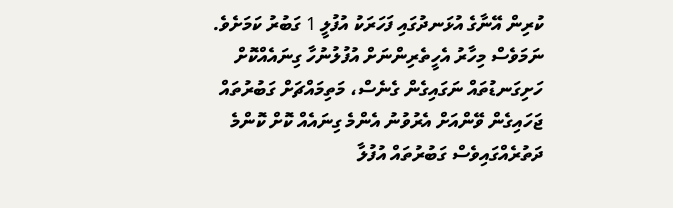ކުރިން އޭނާގެ އުޅަނދުގައި ފަހަރަކު އުފުލީ 1 ގަބުރު ކަމަށެވެ. ނަމަވެސް މިހާރު އެހީތެރިންނަށް އުފުލުނުހާ ގިނައެއްކޮށް ހަށިގަނޑުތައް ނަގައިގެން ގެނެސް، މަތިމައްޗަށް ގަބުރުތައް ޖަހައިގެން ވޭންއަށް އެރުވުނު އެންމެ ގިނައެއް ކޮށް ކޮންމެ ދަތުރެއްގައިވެސް ގަބުރުތައް އުފުލާ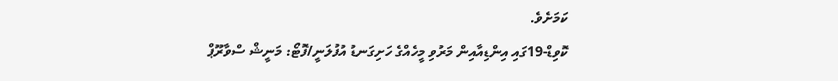ކަމަށެވެ.
ކޮވިޑް-19ގައި އިންޑިއާއިން މަރުވި މީހެއްގެ ހަށިގަނޑު އުފުލަނީ/ފޮޓޯ: މަނީޝް ސްވާރޫޕް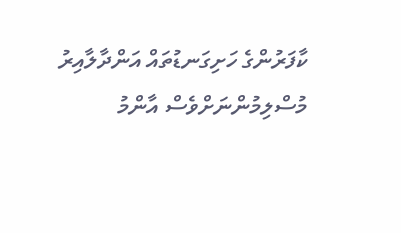ކާފަރުންގެ ހަށިގަނޑުތައް އަންދާލާއިރު މުސްލިމުންނަށްވެސް އާންމު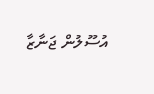އުސޫލުން ޖަނާޒާ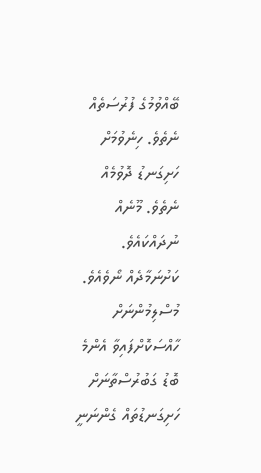ބޭއްވުމުގެ ފުރުސަތެއް ނެތެވެ. ހިނެވުމަށް ހަށިގަނޑު ދޮވުމެއް ނެތެވެ. މޫނެއް ނުދައްކައެވެ. ކަށުނަމާދެއް ނޯވެއެވެ. މުސްލިމުންނަށް ހާއްސަކޮށްފައިވާ އެންމެ ބޮޑު ގަބުރުސްތާނަށް ހަށިގަނޑުތައް ގެންނަނީ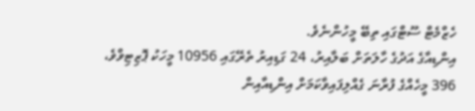ހެޒްމެޓް ސޫޓްގައި ތިބޭ މީހުންނެވެ.
އިންޑިއާގެ އަދުގެ ހާލަތަށް ބަލާއިރު، 24 ގަޑިއިރު ތެރޭގައި 10956 މީހަކު ޕޮޒިޓިވްވެ، 396 މީހެއްގެ ފުރާނަ ގެއްލިފައިވާކަމަށް އިންޑިއާއިން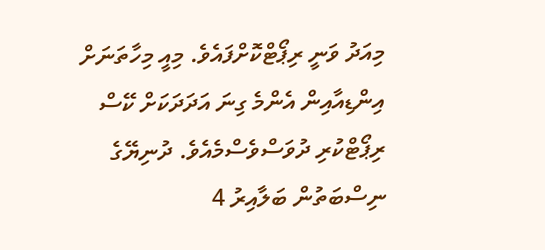މިއަދު ވަނީ ރިޕޯޓްކޮށްފައެވެ. މިއީ މިހާތަނަށް އިންޑިއާއިން އެންމެ ގިނަ އަދަދަކަށް ކޭސް ރިޕޯޓްކުރި ދުވަސްވެސްމެއެވެ. ދުނިޔޭގެ ނިސްބަތުން ބަލާއިރު 4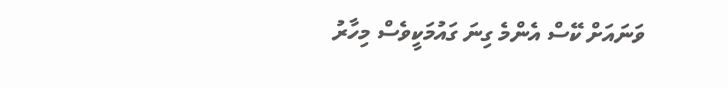ވަނައަށް ކޭސް އެންމެ ގިނަ ގައުމަކީވެސް މިހާރު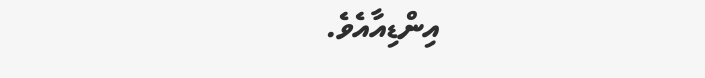އިންޑިއާއެވެ.